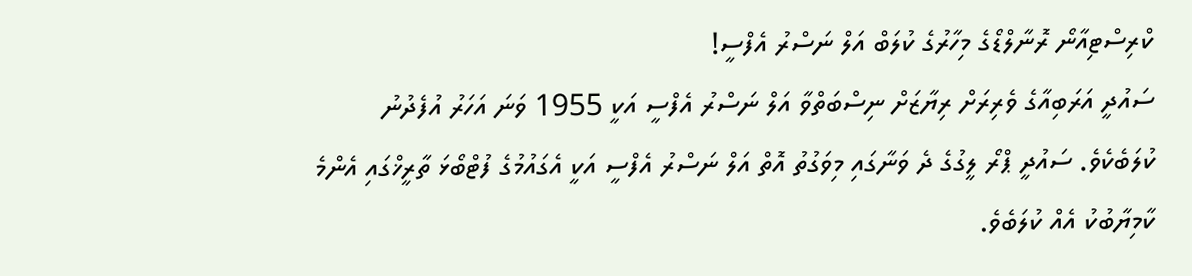ކްރިސްޓިއާނޯ ރޮނާލްޑޯގެ މިހާރުގެ ކުލަބް އަލް ނަސްރު އެފްސީ!
ސައުދީ އަރަބިއާގެ ވެރިރަށް ރިޔާޒަށް ނިސްބަތްވާ އަލް ނަސްރު އެފްސީ އަކީ 1955 ވަނަ އަހަރު އުފެދުނު ކުލަބެކެވެ. ސައުދީ ޕްރޯ ލީގުގެ ދެ ވަނާގައި މިވަގުތު އޮތް އަލް ނަސްރު އެފްސީ އަކީ އެގައުމުގެ ފުޓްބޯޅަ ތާރީޚްގައި އެންމެ ކާމިޔާބުކު އެއް ކުލަބެވެ.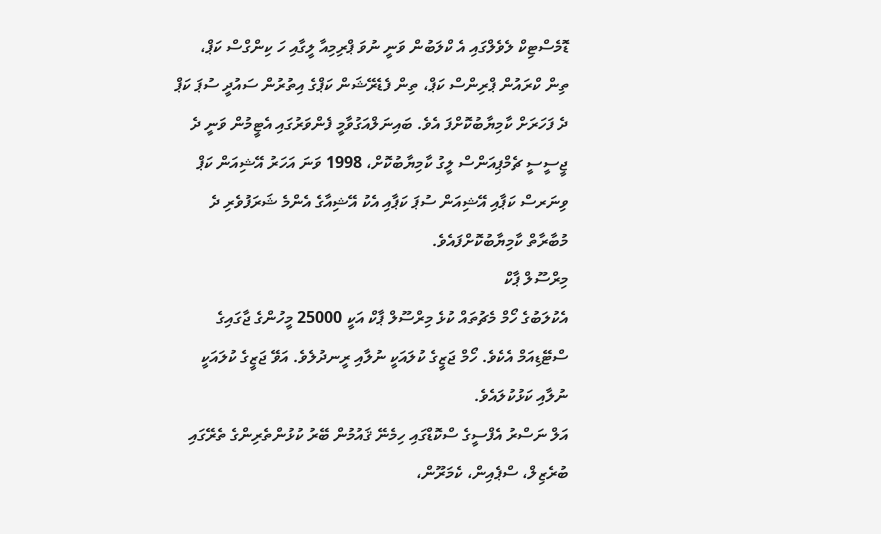ޑޮމެސްޓިކް ލެވެލްގައި އެ ކްލަބުން ވަނީ ނުވަ ޕްރިމިއާ ލީގާއި ހަ ކިންގްސް ކަޕް، ތިން ކްރައުން ޕްރިންސް ކަޕް، ތިން ފެޑެރޭޝަން ކަޕްގެ އިތުރުން ސައުދީ ސުޕަ ކަޕް ދެ ފަހަރަށް ކާމިޔާބުކޮށްފަ އެވެ. ބައިނަލްއަގުވާމީ ފެންވަރުގައި އެޓީމުން ވަނީ ދެ ޖީސީސީ ޗެމްޕިއަންސް ލީގު ކާމިޔާބުކޮށް، 1998 ވަނަ އަހަރު އޭޝިއަން ކަޕް ވިނަރސް ކަޕާއި އޭޝިއަން ސުޕަ ކަޕާއި އެކު އޭޝިއާގެ އެންމެ ޝަރަފުވެރި ދެ މުބާރާތް ކާމިޔާބުކޮށްފައެވެ.
މިރްސޫލް ޕާކް
އެކުލަބުގެ ހޯމް މެޗުތައް ކުޅެ މިރްސޫލް ޕާކް އަކީ 25000 މީހުންގެ ޖާގައިގެ ސްޓޭޑިއަމް އެކެވެ. ހޯމް ޖަޒީގެ ކުލައަކީ ނުލާއި ރީނދުލެވެ. އަވޭ ޖަޒީގެ ކުލައަކީ ނުލާއި ކަޅުކުލައެވެ.
އަލް ނަސްރު އެފްސީގެ ސްކޮޑްގައި ހިމެނޭ ޤައުމުން ބޭރު ކުޅުންތެރިންގެ ތެރޭގައި ބުރެޒިލް، ސްޕެއިން، ކެމަރޫން،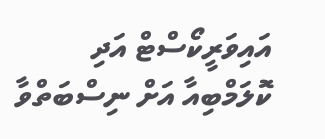އައިވަރީކޯސްޓް އަދި ކޮލަމްބިއާ އަށް ނިސްބަތްވާ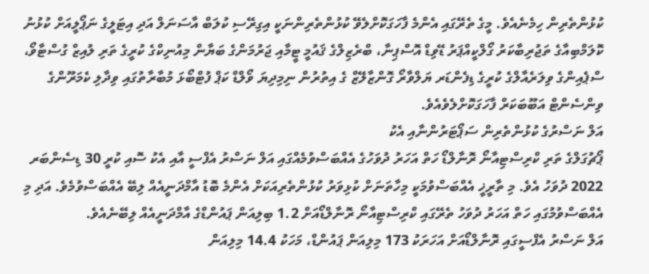ކުޅުންތެރިން ހިމެނެއެވެ. މީގެ ތެރޭގައި އެންމެ ފާހަގަކޮށްލެވޭ ކުޅުންތެރިންނަކީ އިގިރޭސި ކުލަބް އާސަނަލް އަދި އިޓަލީގެ ނަޕޯލީއަށް ކުޅުނު ކޮލަމްބިއާގެ ތަޖުރިބާކަރު ގޯލްކީއްޕަރު ޑޭވިޑް އޮސްޕިނާ، ބްރެޒިލްގެ ޤައުމީ ޓީމާއި ޖަރުމަންގެ ބަޔާން މިއުނިކްގެ ކުރީގެ ތަރި ލުއިޒް ގުސްޓާވޯ، ސްޕެއިންގެ ވިލަރެއާލްގެ ކުރީގެ ޑިފެންޑަރ ޔަލްވާރޯ ގޮންޒާލޭޒް ގެ އިތުރުން ނިމިދިޔަ ވޯލްޑް ކަޕް ފުޓްބޯޅަ މުބާރާތުގައި ވިދާލި ކެމަރޫންގެ ވިންސެންޓް އަބޫބަކަރް ފާހަގަކޮށްލެވެއެވެ.
އަލް ނަސްރުގެ ކުޅުންތެރިން ސަޕޯޓަރުންނާއި އެކު
ޕޯޗުގަލްގެ ތަރި ކްރިސްޓިއާނޯ ރޮނާލްޑޯ ހަތް އަހަރު ދުވަހުގެ އެއްބަސްވުމެއްގައި އަލް ނަސްރު އެފްސީ އާއި އެކު ސޮއި ކުރީ 30 ޑިސެންބަރ 2022 ދުވަހު އެވެ. މި ތާރީޚީ އެއްބަސްވުމަކީ މިހާތަނަށް ކުޅިވަރު ކުޅުންތެރިއަކަށް އެންމެ ބޮޑު އާމްދަނީއެއް ލިބޭ އެއްބަސްވުމެވެ. އަދި މި އެއްބަސްވުމުގައި ހަތް އަހަރު ދުވަހު ތެރޭގައި ކްރިސްޓިއާނޯ ރޮނާލްޑޯއަށް 1.2 ބިލިއަން ޕައުންޑްގެ އާމްދަނީއެއް ލިބޭނެއެވެ.
އަލް ނަސްރު އެފްސީގައި ރޮނާލްޑޯއަށް އަހަރަކު 173 މިލިއަން ޕައުންޑް، މަހަކު 14.4 މިލިއަން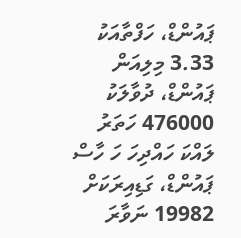ޕައުންޑް، ހަފްތާއަކު 3.33 މިލިއަން ޕައުންޑް، ދުވާލަކު 476000 ހަތަރު ލައްކަ ހައްދިހަ ހަ ހާސް ޕައުންޑް، ގަޑިއިރަކަށް 19982 ނަވާރަ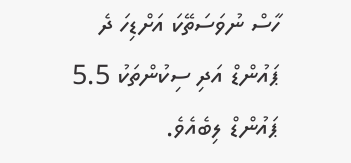ހާސް ނުވަސަތޭކަ އަށްޑިހަ ދެ ޕައުންޑް އަދި ސިކުންތަކު 5.5 ޕައުންޑް ލިބެއެވެ.